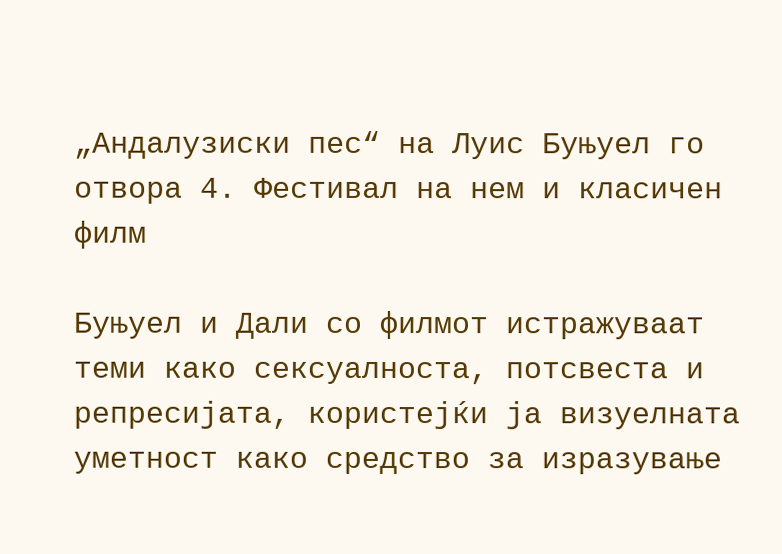„Андалузиски пес“ на Луис Буњуел го отвора 4. Фестивал на нем и класичен филм

Буњуел и Дали со филмот истражуваат теми како сексуалноста, потсвеста и репресијата, користејќи ја визуелната уметност како средство за изразување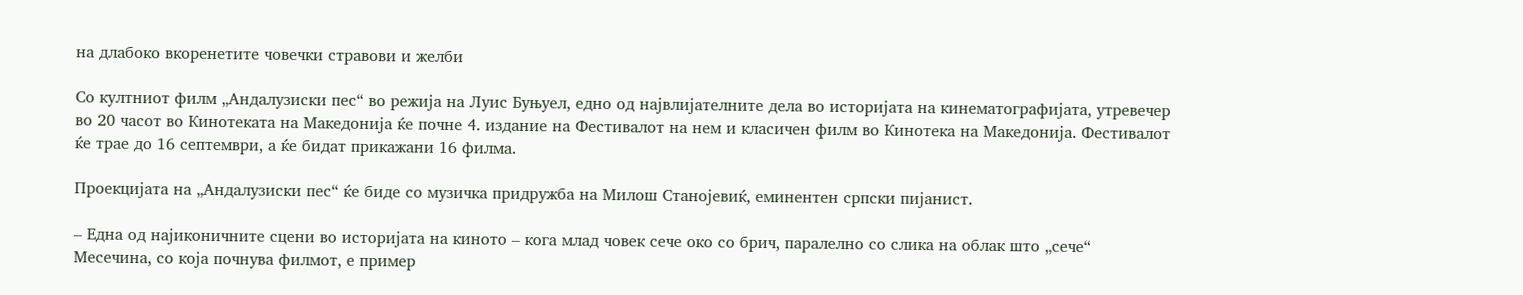на длабоко вкоренетите човечки стравови и желби

Со култниот филм „Андалузиски пес“ во режија на Луис Буњуел, едно од највлијателните дела во историјата на кинематографијата, утревечер во 20 часот во Кинотеката на Македонија ќе почне 4. издание на Фестивалот на нем и класичен филм во Кинотека на Македонија. Фестивалот ќе трае до 16 септември, а ќе бидат прикажани 16 филма.

Проекцијата на „Андалузиски пес“ ќе биде со музичка придружба на Милош Станојевиќ, еминентен српски пијанист.

– Една од најиконичните сцени во историјата на киното – кога млад човек сече око со брич, паралелно со слика на облак што „сече“ Месечина, со која почнува филмот, е пример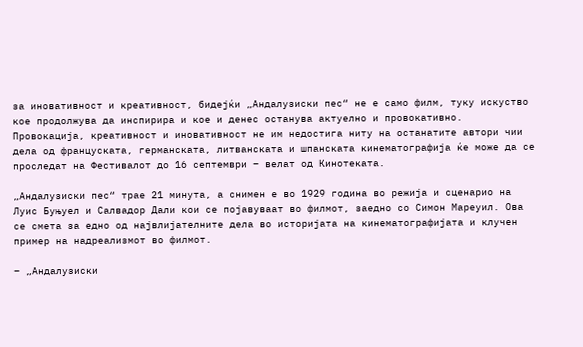за иновативност и креативност, бидејќи „Андалузиски пес“ не е само филм, туку искуство кое продолжува да инспирира и кое и денес останува актуелно и провокативно. Провокација, креативност и иновативност не им недостига ниту на останатите автори чии дела од француската, германската, литванската и шпанската кинематографија ќе може да се проследат на Фестивалот до 16 септември – велат од Кинотеката.

„Андалузиски пес“ трае 21 минута, а снимен е во 1929 година во режија и сценарио на Луис Буњуел и Салвадор Дали кои се појавуваат во филмот, заедно со Симон Мареуил. Ова се смета за едно од највлијателните дела во историјата на кинематографијата и клучен пример на надреализмот во филмот.

– „Андалузиски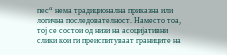пес“ нема традиционална приказна или логична последователност. Наместо тоа, тој се состои од низи на асоцијативни слики кои ги преиспитуваат границите на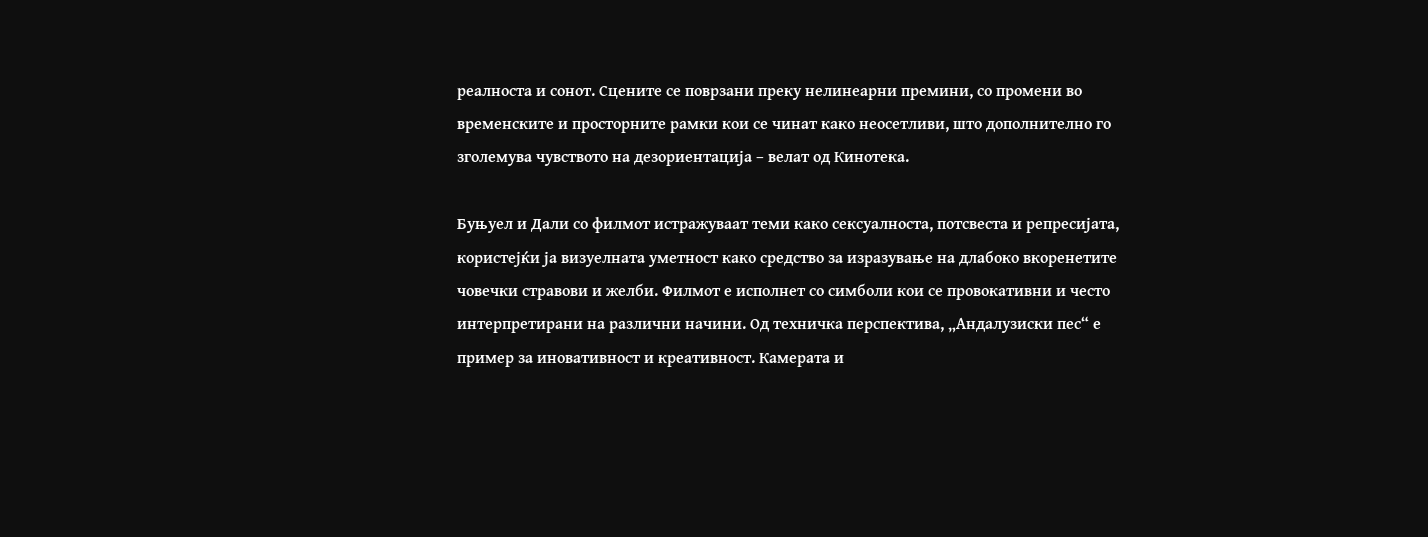реалноста и сонот. Сцените се поврзани преку нелинеарни премини, со промени во временските и просторните рамки кои се чинат како неосетливи, што дополнително го зголемува чувството на дезориентација – велат од Кинотека.

Буњуел и Дали со филмот истражуваат теми како сексуалноста, потсвеста и репресијата, користејќи ја визуелната уметност како средство за изразување на длабоко вкоренетите човечки стравови и желби. Филмот е исполнет со симболи кои се провокативни и често интерпретирани на различни начини. Од техничка перспектива, „Андалузиски пес“ е пример за иновативност и креативност. Камерата и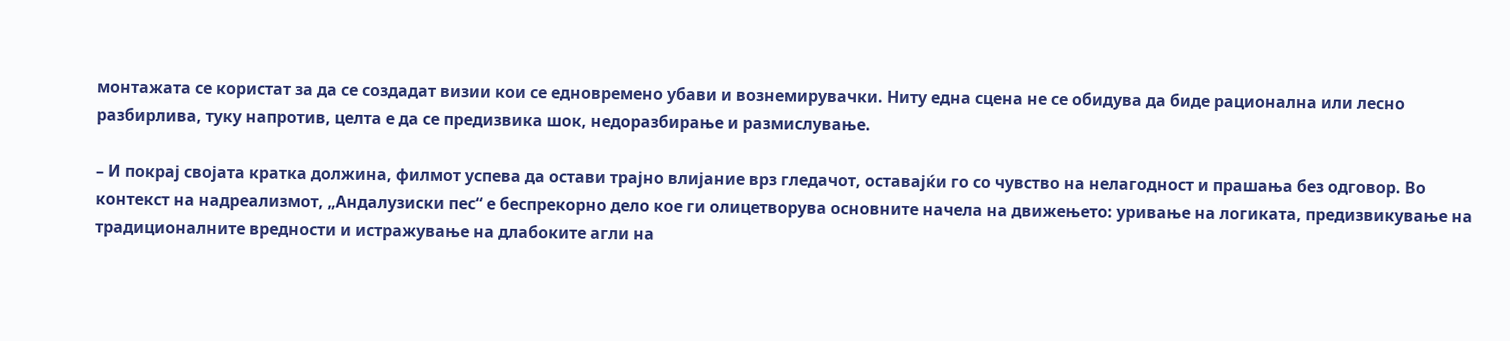монтажата се користат за да се создадат визии кои се едновремено убави и вознемирувачки. Ниту една сцена не се обидува да биде рационална или лесно разбирлива, туку напротив, целта е да се предизвика шок, недоразбирање и размислување.

– И покрај својата кратка должина, филмот успева да остави трајно влијание врз гледачот, оставајќи го со чувство на нелагодност и прашања без одговор. Во контекст на надреализмот, „Андалузиски пес“ е беспрекорно дело кое ги олицетворува основните начела на движењето: уривање на логиката, предизвикување на традиционалните вредности и истражување на длабоките агли на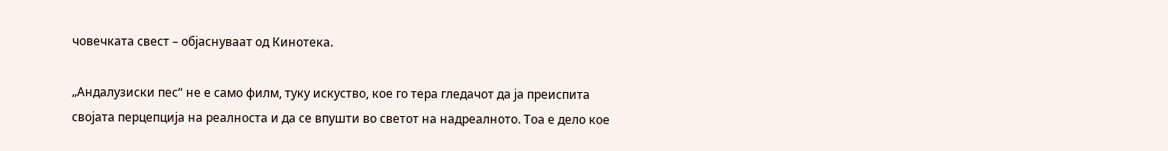човечката свест – објаснуваат од Кинотека.

„Андалузиски пес“ не е само филм, туку искуство, кое го тера гледачот да ја преиспита својата перцепција на реалноста и да се впушти во светот на надреалното. Тоа е дело кое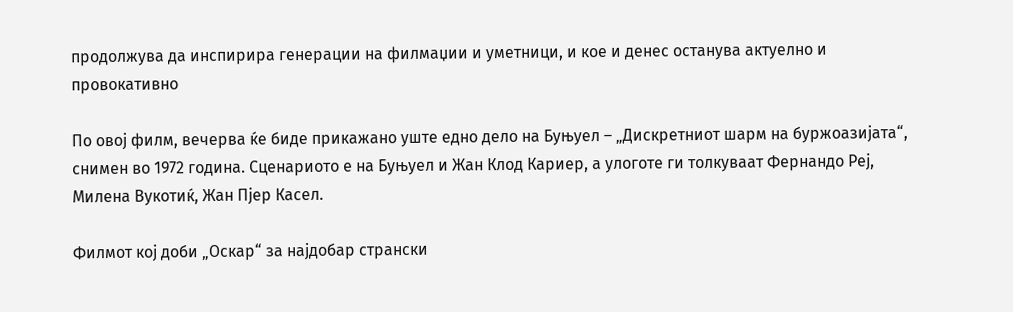продолжува да инспирира генерации на филмаџии и уметници, и кое и денес останува актуелно и провокативно

По овој филм, вечерва ќе биде прикажано уште едно дело на Буњуел – „Дискретниот шарм на буржоазијата“, снимен во 1972 година. Сценариото е на Буњуел и Жан Клод Кариер, а улоготе ги толкуваат Фернандо Реј, Милена Вукотиќ, Жан Пјер Касел.

Филмот кој доби „Оскар“ за најдобар странски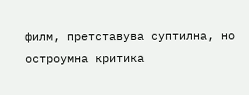филм, претставува суптилна, но остроумна критика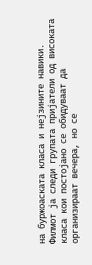на буржоаската класа и нејзините навики. Филмот ја следи групата пријатели од високата класа кои постојано се обидуваат да организираат вечера, но се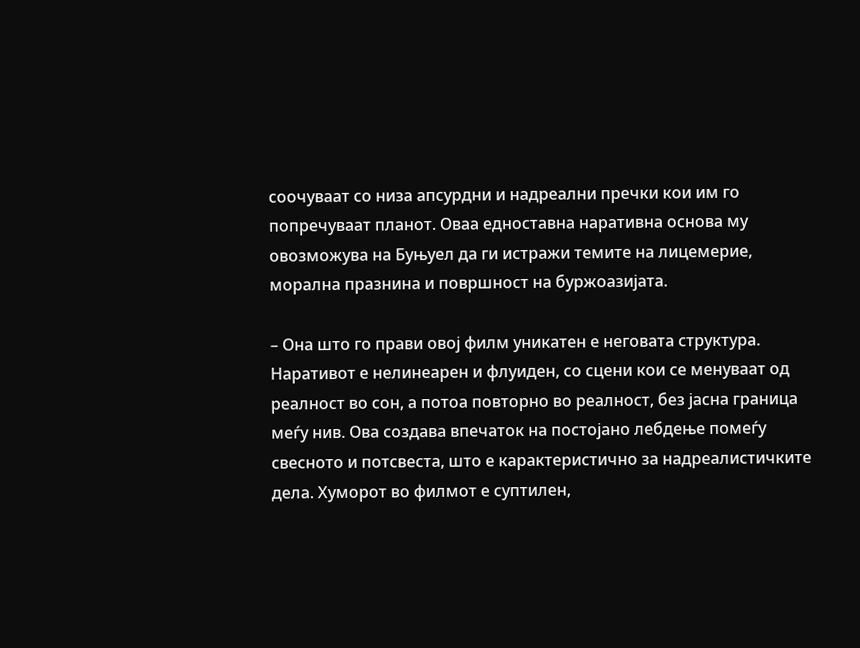соочуваат со низа апсурдни и надреални пречки кои им го попречуваат планот. Оваа едноставна наративна основа му овозможува на Буњуел да ги истражи темите на лицемерие, морална празнина и површност на буржоазијата.

– Она што го прави овој филм уникатен е неговата структура. Наративот е нелинеарен и флуиден, со сцени кои се менуваат од реалност во сон, а потоа повторно во реалност, без јасна граница меѓу нив. Ова создава впечаток на постојано лебдење помеѓу свесното и потсвеста, што е карактеристично за надреалистичките дела. Хуморот во филмот е суптилен,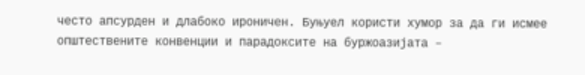често апсурден и длабоко ироничен. Буњуел користи хумор за да ги исмее општествените конвенции и парадоксите на буржоазијата –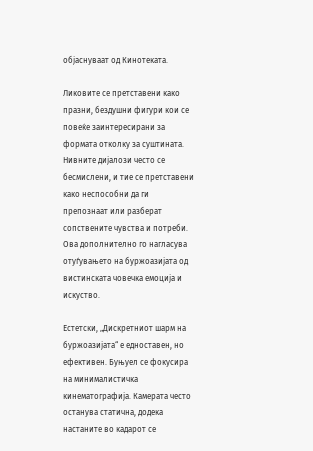објаснуваат од Кинотеката.

Ликовите се претставени како празни, бездушни фигури кои се повеќе заинтересирани за формата отколку за суштината. Нивните дијалози често се бесмислени, и тие се претставени како неспособни да ги препознаат или разберат сопствените чувства и потреби. Ова дополнително го нагласува отуѓувањето на буржоазијата од вистинската човечка емоција и искуство.

Естетски, „Дискретниот шарм на буржоазијата“ е едноставен, но ефективен. Буњуел се фокусира на минималистичка кинематографија. Камерата често останува статична, додека настаните во кадарот се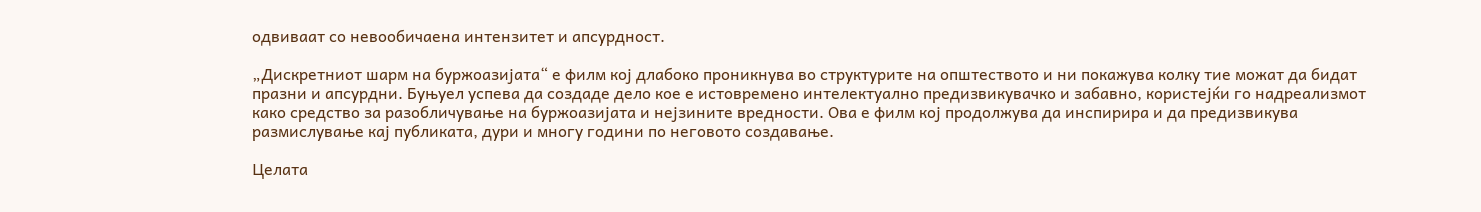одвиваат со невообичаена интензитет и апсурдност.

„Дискретниот шарм на буржоазијата“ е филм кој длабоко проникнува во структурите на општеството и ни покажува колку тие можат да бидат празни и апсурдни. Буњуел успева да создаде дело кое е истовремено интелектуално предизвикувачко и забавно, користејќи го надреализмот како средство за разобличување на буржоазијата и нејзините вредности. Ова е филм кој продолжува да инспирира и да предизвикува размислување кај публиката, дури и многу години по неговото создавање.

Целата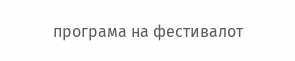програма на фестивалот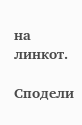на линкот.

Сподели